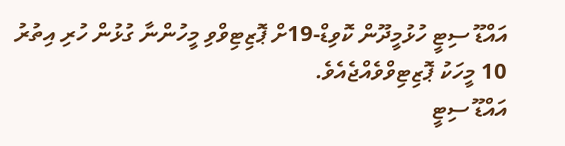އައްޑޫ ސިޓީ ހުޅުމީދޫން ކޮވިޑް-19ށް ޕޮޒިޓިވްވި މީހުންނާ ގުޅުން ހުރި އިތުރު 10 މީހަކު ޕޮޒިޓިވްވެއްޖެއެވެ.
އައްޑޫ ސިޓީ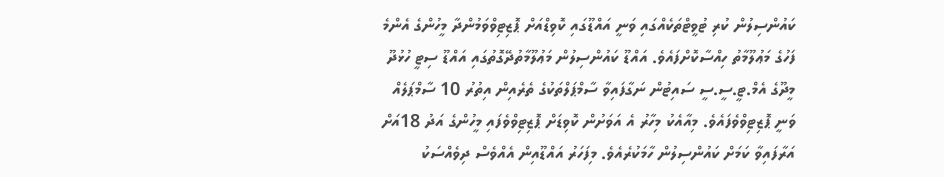ކައުންސިލުން ކުރި ޓުވީޓްތަކެއްގައި ވަނީ އައްޑޫގައި ކޮވިޑްއަށް ޕޮޒިޓިވްވަމުންދާ މީހުންގެ އެންމެ ފަހުގެ މަޢުލޫމާތު ހިއްސާކޮށްފައެވެ. އައްޑޫ ކައުންސިލުން މަޢުލޫމާތުދޭގޮތުގައި އައްޑޫ ސިޓީ ހުޅުދޫ މީދޫގެ އެމް.ޓީ.ސީ.ސީ ސައިޓުން ނަގާފައިވާ ސާމްޕަލްތަކުގެ ތެރެއިން އިތުރު 10 ސާމްޕަލެއް ވަނީ ޕޮޒިޓިވްވެފައެވެ. މިއާއެކު މިހާރު އެ އަވަށުން ކޮވިޑަށް ޕޮޒިޓިވްވެފައި މީހުންގެ އަދު 18އަށް އަރާފައިވާ ކަމަށް ކައުންސިލުން ހާމަކުރެއެވެ. މިފަހަރު އައްޑޫއިން އެއްވެސް ދިވެއްސަކު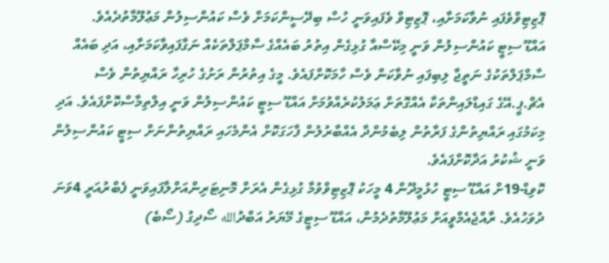ޕޮޒިޓިވްވެފައި ނުވާކަމަށާއި، ޕޮޒިޓިވް ވެފައިވަނީ ހުސް ބިދޭސީންކަމަށް ވެސް ކައުންސިލުން މަޢުލޫމާތުދެއެވެ.
އައްޑޫ ސިޓީ ކައުންސިލުން ވަނީ މިކޭސްއާ ގުޅިގެން އިތުރު ބައެއްގެ ސާމްޕަލްތަކެއް ނަގާފައިވާކަމަށާއި، އަދި ބައެއް ސާމްޕަލްތަކުގެ ނަތީޖާ ލިބިފައި ނުވާކަން ވެސް ހާމަކޮށްފައެވެ. މީގެ އިތުރުން ރަށުގެ ހުރިހާ ރައްޔިތުން ވެސް އެޗް.ޕީ.އޭގެ ގައިޑްލައިންތަކާ އެއްގޮތަށް ޢަމަލުކުރެއްވުމަށް އައްޑޫ ސިޓީ ކައުންސިލުން ވަނީ އިލްތިމާސްކޮށްފައެވެ. އަދި މިކަމުގައި ރައްޔިތުންގެ ފަރާތުން ލިބެމުންދާ އެއްބާރުލުން ފާހަގަކޮށް އެންމެހައި ރައްޔިތުންނަށް ސިޓީ ކައުންސިލުން ވަނީ ޝުކުރު އަދާކޮށްފައެވެ.
ކޮވިޑް-19ށް އައްޑޫ ސިޓީ ހުޅުމީދޫން 4 މީހަކު ޕޮޒިޓިވްވުމާ ގުޅިގެން އެރަށް މޮނިޓަރިންއަށްލާފައިވަނީ ފެބްރުއަރީ 4ވަނަ ދުވަހުއެވެ. ރާއްޖެއެމްވީއަށް މަޢުލޫމާތުދެމުން، އައްޑޫ ސިޓީގެ މޭޔަރު އަބްދުالله ސޯދިގު (ސޯބެ)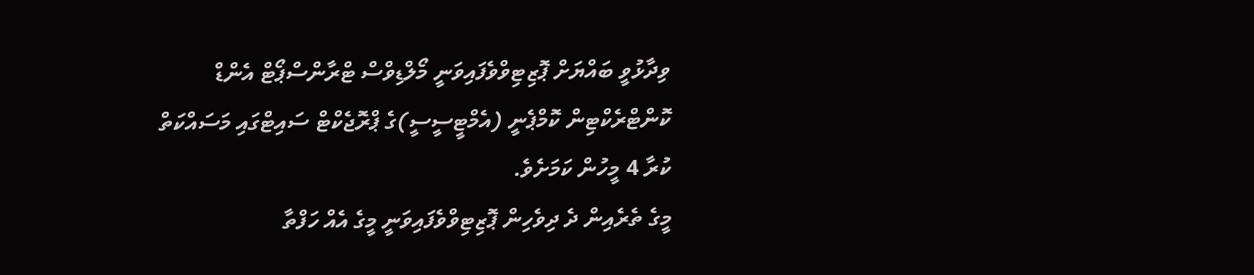ވިދާޅުވީ ބައްޔަށް ޕޮޒިޓިވްވެފައިވަނީ މޯލްޑިވްސް ޓްރާންސްޕޯޓް އެންޑް ކޮންޓްރެކްޓިން ކޮމްޕެނީ (އެމްޓީސީސީ)ގެ ޕްރޮޖެކްޓް ސައިޓްގައި މަސައްކަތް ކުރާ 4 މީހުން ކަމަށެވެ.
މީގެ ތެރެއިން ދެ ދިވެހިން ޕޮޒިޓިވްވެފައިވަނީ މީގެ އެއް ހަފްތާ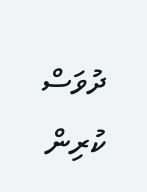ދުވަސް ކުރިން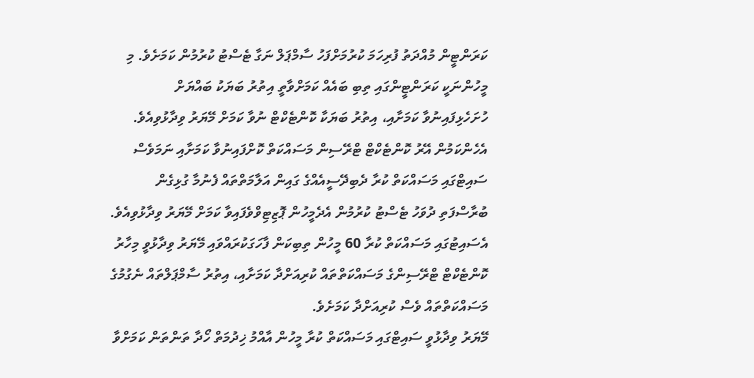ކަރަންޓީން މުއްދަތު ފުރިހަމަ ކުރުމަށްފަހު ސާމްޕަލް ނަގާ ޓެސްޓު ކުރުމުން ކަމަށެވެ. މި މީހުންނަކީ ކަރަންޓީންގައި ތިބި ބައެއް ކަމަށްވާތީ އިތުރު ބަޔަކު ބައްޔަށް ހުށަހެޅިފައިނުވާ ކަމަށާއި، އިތުރު ބަޔަކާ ކޮންޓެކްޓް ނުވާ ކަމަށް މޭޔަރު ވިދާޅުވިއެވެ. އެހެންކަމުން އޭރު ކޮންޓެކްޓް ޓްރޭސިން މަސައްކަތް ކޮށްފައިނުވާ ކަމަށާއި ނަމަވެސް ސައިޓްގައި މަސައްކަތް ކުރާ ދެބިދޭސީއެއްގެ ގައިން އަލާމަތްތައް ފެނުމާ ގުޅިގެން ބުރާސްފަތި ދުވަހު ޓެސްޓު ކުރުމުން އެދެމީހުން ޕޮޒިޓިވްވެފައިވާ ކަމަށް މޭޔަރު ވިދާޅުވިއެވެ.
އެސައިޓުގައި މަސައްކަތް ކުރާ 60 މީހުން ތިބިކަން ފާހަގަކުރައްވައި މޭޔަރު ވިދާޅުވީ މިހާރު ކޮންޓެކްޓް ޓްރޭސިންގެ މަސައްކަތްތައް ކުރިއަށްދާ ކަމަށާއި، އިތުރު ސާމްޕަލްތައް ނެގުމުގެ މަސައްކަތްތައް ވެސް ކުރިއަށްދާ ކަމަށެވެ.
މޭޔަރު ވިދާޅުވީ ސައިޓްގައި މަސައްކަތް ކުރާ މީހުން އާއްމު ޚިދުމަތް ހޯދާ ތަންތަން ކަމަށްވާ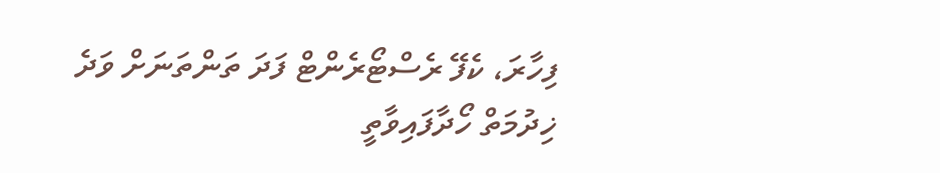ފިހާރަ، ކެފޭ ރެސްޓޯރެންޓް ފަދަ ތަންތަނަށް ވަދެ ޚިދުމަތް ހޯދާފައިވާތީ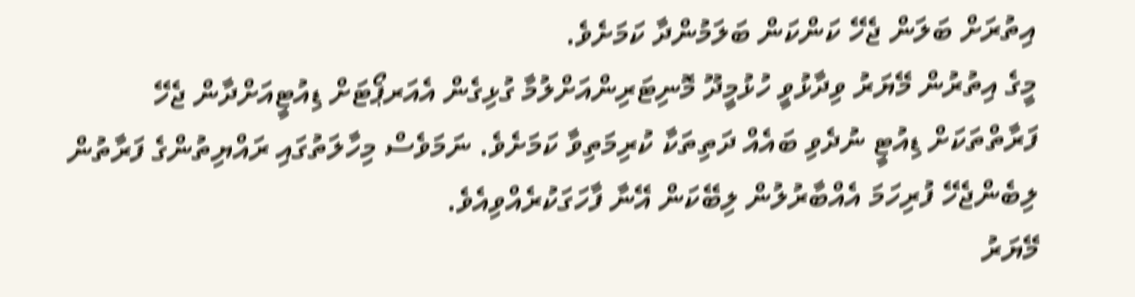އިތުރަށް ބަލަން ޖެހޭ ކަންކަން ބަލަމުންދާ ކަމަށެވެ.
މީގެ އިތުރުން މޭޔަރު ވިދާޅުވީ ހުޅުމީދޫ މޮނިޓަރިންއަށްލުމާ ގުޅިގެން އެއަރޕޯޓަށް ޑިއުޓީއަށްދާން ޖެހޭ ފަރާތްތަކަށް ޑިއުޓީ ނުދެވި ބައެއް ދަތިތަކާ ކުރިމަތިވާ ކަމަށެވެ. ނަމަވެސް މިހާލަތުގައި ރައްޔިތުންގެ ފަރާތުން ލިބެންޖެހޭ ފުރިހަމަ އެއްބާރުލުން ލިބޭކަން އޭނާ ފާހަގަކުރެއްވިއެވެ.
މޭޔަރު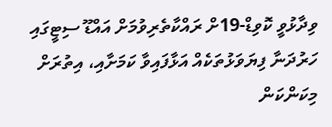ވިދާޅުވީ ކޮވިޑް-19ށް ރައްކާތެރިވުމަށް އައްޑޫ ސިޓީގައި ހަރުދަނާ ފިޔަވަޅުތަކެއް އަޅާފައިވާ ކަމަށާއި، އިތުރަށް މިކަންކަން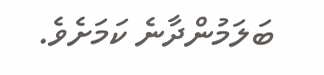ބަލަމުންދާނެ ކަމަށެވެ.